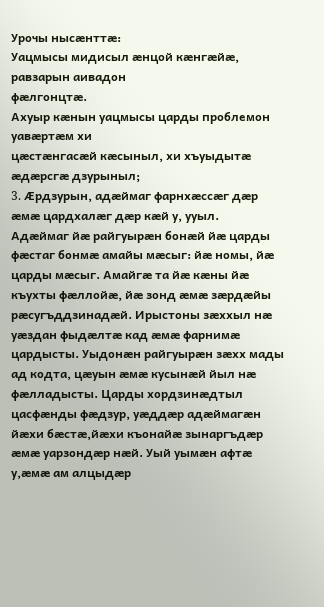Урочы нысæнттæ:
Уацмысы мидисыл æнцой кæнгæйæ, равзарын аивадон
фæлгонцтæ.
Ахуыр кæнын уацмысы царды проблемон уавæртæм хи
цæстæнгасæй кæсыныл, хи хъуыдытæ æдæрсгæ дзурыныл;
3. Æрдзурын, адæймаг фарнхæссæг дæр æмæ цардхалæг дæр кæй у, ууыл.
Адæймаг йæ райгуырæн бонæй йæ царды фæстаг бонмæ амайы мæсыг: йæ номы, йæ царды мæсыг. Амайгæ та йæ кæны йæ къухты фæллойæ, йæ зонд æмæ зæрдæйы рæсугъддзинадæй. Ирыстоны зæххыл нæ уæздан фыдæлтæ кад æмæ фарнимæ цардысты. Уыдонæн райгуырæн зæхх мады ад кодта, цæуын æмæ кусынæй йыл нæ фæлладысты. Царды хордзинæдтыл цасфæнды фæдзур, уæддæр адæймагæн йæхи бæстæ,йæхи къонайæ зынаргъдæр æмæ уарзондæр нæй. Уый уымæн афтæ у,æмæ ам алцыдæр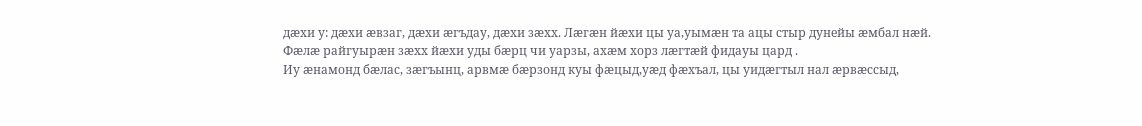дæхи у: дæхи æвзаг, дæхи æгъдау, дæхи зæхх. Лæгæн йæхи цы уа,уымæн та ацы стыр дунейы æмбал нæй. Фæлæ райгуырæн зæхх йæхи уды бæрц чи уарзы, ахæм хорз лæгтæй фидауы цард .
Иу æнамонд бæлас, зæгъынц, арвмæ бæрзонд куы фæцыд,уæд фæхъал, цы уидæгтыл нал æрвæссыд,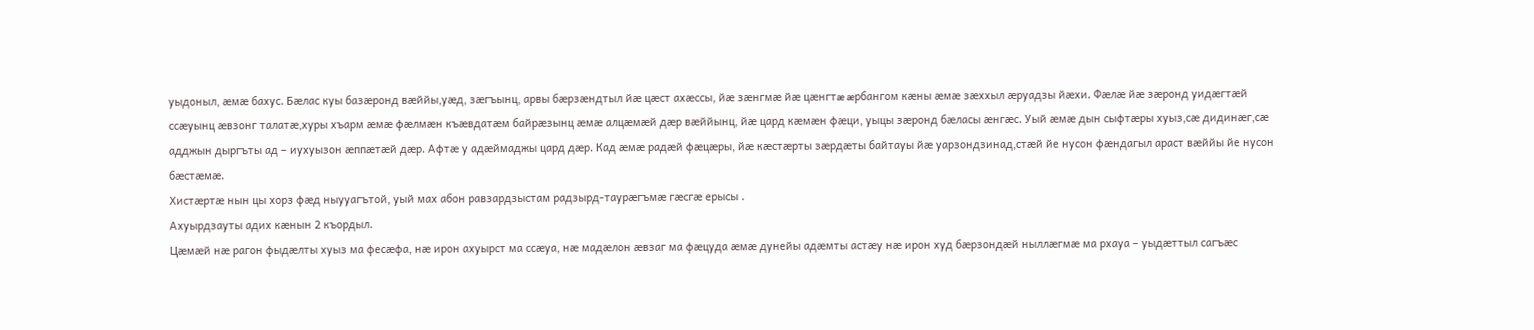уыдоныл, æмæ бахус. Бæлас куы базæронд вæййы,уæд, зæгъынц, арвы бæрзæндтыл йæ цæст ахæссы, йæ зæнгмæ йæ цæнгтæ æрбангом кæны æмæ зæххыл æруадзы йæхи. Фæлæ йæ зæронд уидæгтæй ссæуынц æвзонг талатæ,хуры хъарм æмæ фæлмæн къæвдатæм байрæзынц æмæ алцæмæй дæр вæййынц, йæ цард кæмæн фæци, уыцы зæронд бæласы æнгæс. Уый æмæ дын сыфтæры хуыз,сæ дидинæг,сæ адджын дыргъты ад – иухуызон æппæтæй дæр. Афтæ у адæймаджы цард дæр. Кад æмæ радæй фæцæры, йæ кæстæрты зæрдæты байтауы йæ уарзондзинад,стæй йе нусон фæндагыл араст вæййы йе нусон бæстæмæ.
Хистæртæ нын цы хорз фæд ныууагътой, уый мах абон равзардзыстам радзырд-таурæгъмæ гæсгæ ерысы .
Ахуырдзауты адих кæнын 2 къордыл.
Цæмæй нæ рагон фыдæлты хуыз ма фесæфа, нæ ирон ахуырст ма ссæуа, нæ мадæлон æвзаг ма фæцуда æмæ дунейы адæмты астæу нæ ирон худ бæрзондæй ныллæгмæ ма рхауа – уыдæттыл сагъæс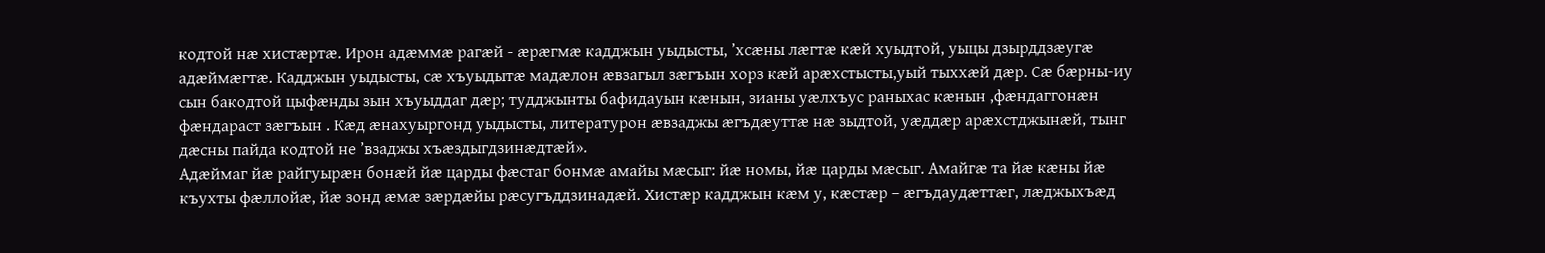кодтой нæ хистæртæ. Ирон адæммæ рагæй - æрæгмæ кадджын уыдысты, ’хсæны лæгтæ кæй хуыдтой, уыцы дзырддзæугæ адæймæгтæ. Кадджын уыдысты, сæ хъуыдытæ мадæлон æвзагыл зæгъын хорз кæй арæхстысты,уый тыххæй дæр. Сæ бæрны-иу сын бакодтой цыфæнды зын хъуыддаг дæр; тудджынты бафидауын кæнын, зианы уæлхъус раныхас кæнын ,фæндаггонæн фæндараст зæгъын . Кæд æнахуыргонд уыдысты, литературон æвзаджы æгъдæуттæ нæ зыдтой, уæддæр арæхстджынæй, тынг дæсны пайда кодтой не ’взаджы хъæздыгдзинæдтæй».
Адæймаг йæ райгуырæн бонæй йæ царды фæстаг бонмæ амайы мæсыг: йæ номы, йæ царды мæсыг. Амайгæ та йæ кæны йæ къухты фæллойæ, йæ зонд æмæ зæрдæйы рæсугъддзинадæй. Хистæр кадджын кæм у, кæстæр – æгъдаудæттæг, лæджыхъæд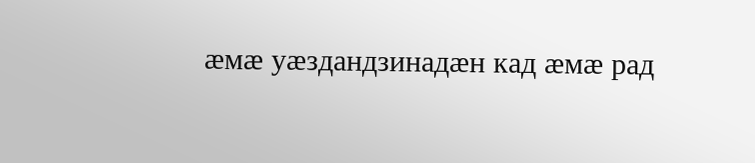æмæ уæздандзинадæн кад æмæ рад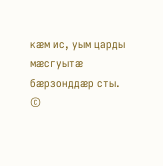кæм ис, уым царды мæсгуытæ бæрзонддæр сты.
©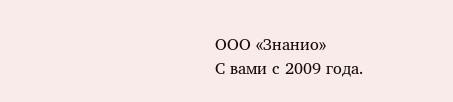ООО «Знанио»
С вами с 2009 года.